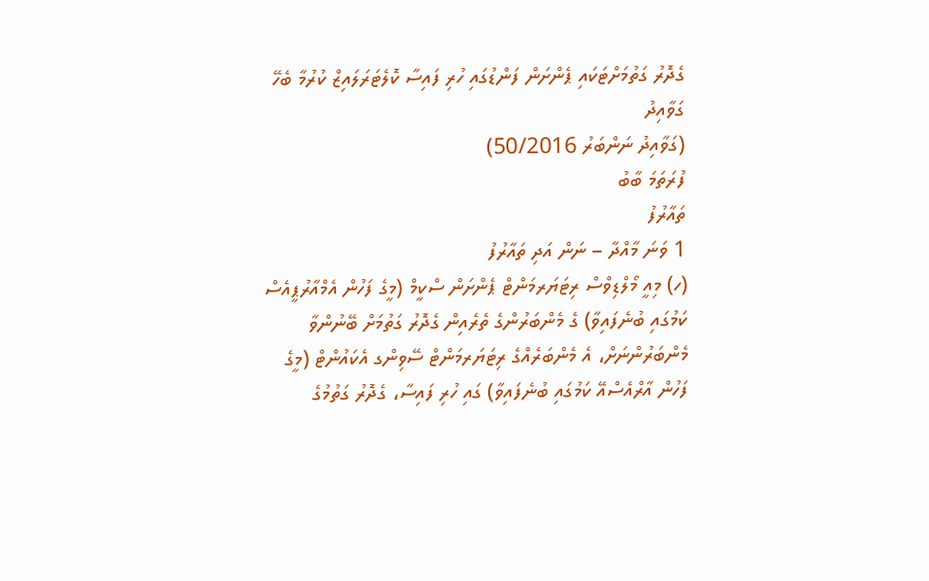ގެދޮރު ގަތުމަށްޓަކައި ޕެންށަން ފަންޑުގައި ހުރި ފައިސާ ކޮލެޓަރަލައިޒް ކުރުމާ ބެހޭ ގަވާއިދު
(ގަވާއިދު ނަންބަރު 50/2016)
ފުރަތަމަ ބާބު
ތައާރުފު
1 ވަނަ މާއްދާ – ނަން އަދި ތައާރުފު
(ހ) މިއީ މޯލްޑިވްސް ރިޓަޔަރމަންޓް ޕެންށަން ސްކީމް (މީގެ ފަހުން އެމްއާރުޕީއެސް ކަމުގައި ބުނެފައިވާ) ގެ މެންބަރުންގެ ތެރެއިން ގެދޮރު ގަތުމަށް ބޭނުންވާ މެންބަރުންނަށް، އެ މެންބަރެއްގެ ރިޓަޔަރމަންޓް ސޭވިންގ އެކައުންޓް (މީގެ ފަހުން އާރްއެސްއޭ ކަމުގައި ބުނެފައިވާ) ގައި ހުރި ފައިސާ، ގެދޮރު ގަތުމުގެ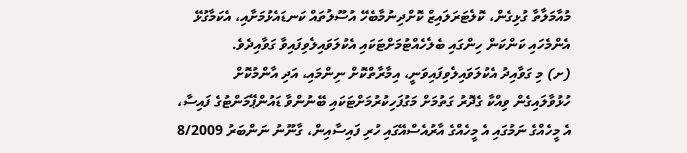މުއާމަލާތާ ގުޅިގެން، ކޮލެޓަރަލައިޒް ކޮށްދިނުމާބެހޭ އުސޫލުތައް ކަނޑައެޅުމަށާއި، އެކަމާގުޅޭ އެންމެހައި ކަންކަން ހިންގައި ބެލެހެއްޓުމަށްޓަކައި އެކުލަވައިލެވިފައިވާ ގަވާއިދެވެ.
(ށ) މި ގަވާއިދު އެކުލަވައިލެވިފައިވަނީ، އިމާރާތްކޮށް ނިންމައި، އަދި އާންމުކޮށް ހުޅުވާލައިގެން ވިއްކާ ގެދޮރު ގަތުމަށް މަގުފަހިކުރުމަށްޓަކައި ބޭނުންވާ ޑައުންޕޭމަންޓުގެ ފައިސާ، އެ މީހެއްގެ ނަމުގައި އެ މީހެއްގެ އާރުއެސްއޭގައި ހުރި ފައިސާއިން، ގާނޫނު ނަންބަރު 8/2009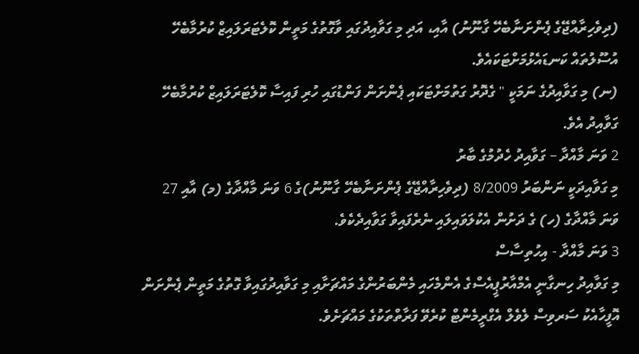(ދިވެހިރާއްޖޭގެ ޕެންށަނާބެހޭ ގާނޫނު) އާއި، އަދި މި ގަވާއިދުގައި ވާގޮތުގެ މަތީން ކޮލެޓަރަލައިޒް ކުރުމާބެހޭ އުސޫލުތައް ކަނޑައެޅުމަށްޓަކައެވެ.
(ނ) މި ގަވާއިދުގެ ނަމަކީ " ގެދޮރު ގަތުމަށްޓަކައި ޕެންށަން ފަންޑުގައި ހުރި ފައިސާ ކޮލެޓަރަލައިޒް ކުރުމާބެހޭ ގަވާއިދު އެވެ.
2 ވަނަ މާއްދާ – ގަވާއިދު ހެދުމުގެ ބާރު
މި ގަވާއިދަކީ ނަންބަރު 8/2009 (ދިވެހިރާއްޖޭގެ ޕެންށަނާބެހޭ ގާނޫނު)ގެ 6 ވަނަ މާއްދާގެ (މ) އާއި 27 ވަނަ މާއްދާގެ (ހ) ގެ ދަށުން އެކުލަވައިލައި ނެރެފައިވާ ގަވާއިދެކެވެ.
3 ވަނަ މާއްދާ - އިހުތިސާސް
މި ގަވާއިދު ހިނގާނީ އެމްއާރުޕީއެސްގެ އެންމެހައި މެންބަރުންގެ މައްޗަށާއި މި ގަވާއިދުގައިވާ ގޮތުގެ މަތީން ޕެންށަން އޮފީހާއެކު ސަރވިސް ލެވެލް އެގްރީމެންޓް ކުރެވޭ ފަރާތްތަކުގެ މައްޗަށެވެ.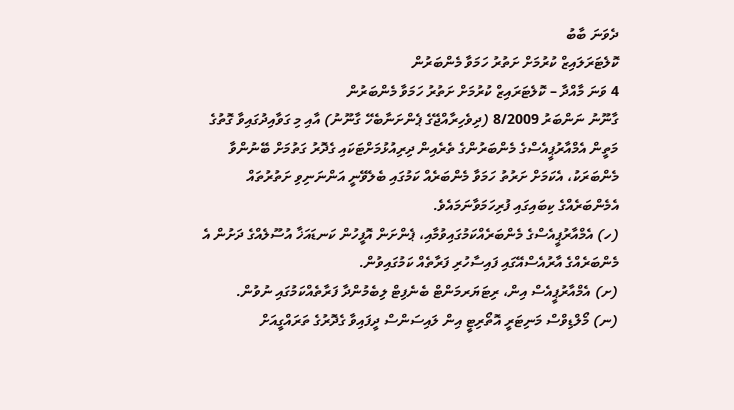ދެވަނަ ބާބު
ކޮލެޓަރަލައިޒް ކުރުމަށް ށަތުރު ހަމަވާ މެންބަރުން
4 ވަނަ މާއްދާ – ކޮލެޓަރައިޒް ކުރުމަށް ށަތުރު ހަމަވާ މެންބަރުން
ގާނޫނު ނަންބަރު 8/2009 (ދިވެހިރާއްޖޭގެ ޕެންށަނާބެހޭ ގާނޫނު) އާއި މި ގަވާއިދުގައިވާ ގޮތުގެ މަތީން އެމްއާރުޕީއެސްގެ މެންބަރުންގެ ތެރެއިން ދިރިއުޅުމަށްޓަކައި ގެދޮރު ގަތުމަށް ބޭނުންވާ މެންބަރަކު، އެކަމަށް ށަރުތު ހަމަވާ މެންބަރެއް ކަމުގައި ބެލެވޭނީ އަންނަނިވި ށަތުރުތައް އެމެންބަރެއްގެ ކިބައިގައި ފުރިހަމަވާނަމައެވެ.
(ހ) އެމްއާރުޕީއެސްގެ މެންބަރެއްކަމުގައިވުމާއި، ޕެންށަން އޮފީހުން ކަނޑައަޚާ އުސޫލެއްގެ ދަށުން އެ މެންބަރެއްގެ އާރުއެސްއޭގައި ފައިސާހުރި ފަރާތެއް ކަމުގައިވުން.
(ށ) އެމްއާރުޕީއެސް އިން، ރިޓަޔަރމަންޓް ބެނެފިޓް ލިބެމުންދާ ފަރާތެއްކަމުގައި ނުވުން.
(ނ) މޯލްޑިވްސް މަނިޓަރީ އޮތޯރިޓީ އިން ލައިސަންސް ދީފައިވާ ގެދޮރުގެ ތަރައްގީއަށް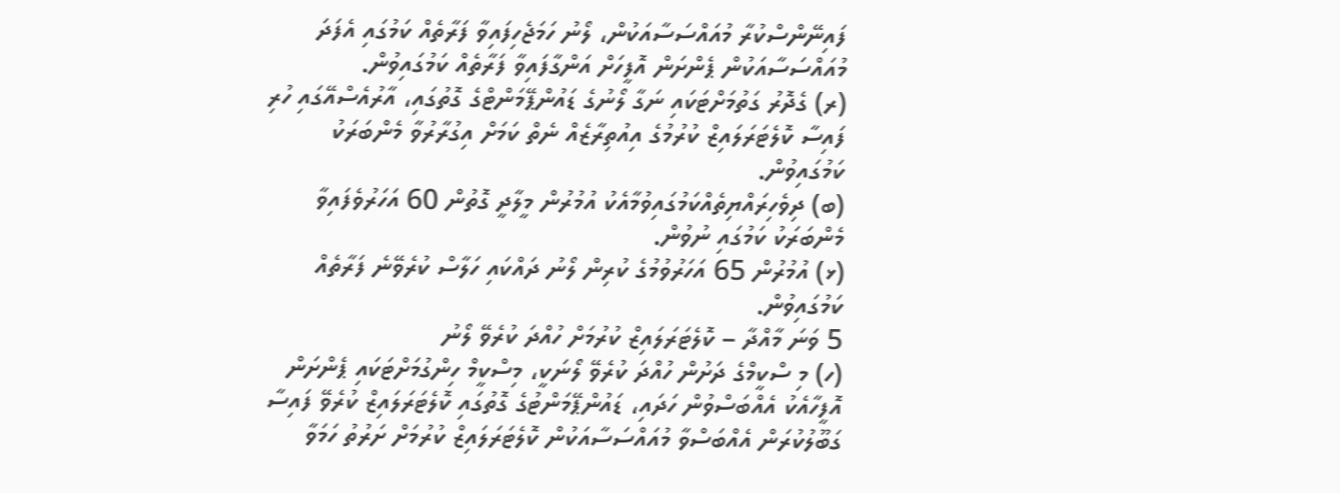ފައިނޭންސްކުރާ މުއައްސަސާއަކުން، ލޯނު ހަމަޖެހިފައިވާ ފަރާތެއް ކަމުގައި އެފަދަ މުއައްސަސާއަކުން ޕެންށަން އޮފީހަށް އަންގާފައިވާ ފަރާތެއް ކަމުގައިވުން.
(ރ) ގެދޮރު ގަތުމަށްޓަކައި ނަގާ ލޯނުގެ ޑައުންޕޭމަންޓްގެ ގޮތުގައި، އާރުއެސްއޭގައި ހުރި ފައިސާ ކޮލެޓަރަލައިޒް ކުރުމުގެ އިއުތިރާޒެއް ނެތް ކަމަށް އިގުރާރުވާ މެންބަރަކު ކަމުގައިވުން.
(ބ) ދިވެހިރައްޔިތެއްކަމުގައިވުމާއެކު އުމުރުން މީލާދީ ގޮތުން 60 އަހަރުވެފައިވާ މެންބަރަކު ކަމުގައި ނުވުން.
(ޅ) އުމުރުން 65 އަހަރުވުމުގެ ކުރިން ލޯނު ދައްކައި ހަލާސް ކުރެވޭނެ ފަރާތެއް ކަމުގައިވުން.
5 ވަނަ މާއްދާ – ކޮލެޓަރަލައިޒް ކުރުމަށް ހުއްދަ ކުރެވޭ ލޯނު
(ހ) މި ސްކީމްގެ ދަށުން ހުއްދަ ކުރެވޭ ލޯނަކީ، މިސްކީމް ހިންގުމަށްޓަކައި ޕެންށަން އޮފީހާއެކު އެއްބަސްވުން ހަދައި، ޑައުންޕޭމަންޓުގެ ގޮތުގައި ކޮލެޓަރަލައިޒް ކުރެވޭ ފައިސާ ގަބޫލުކުރަން އެއްބަސްވާ މުއައްސަސާއަކުން ކޮލެޓަރަލައިޒް ކުރުމަށް ށަރުތު ހަމަވާ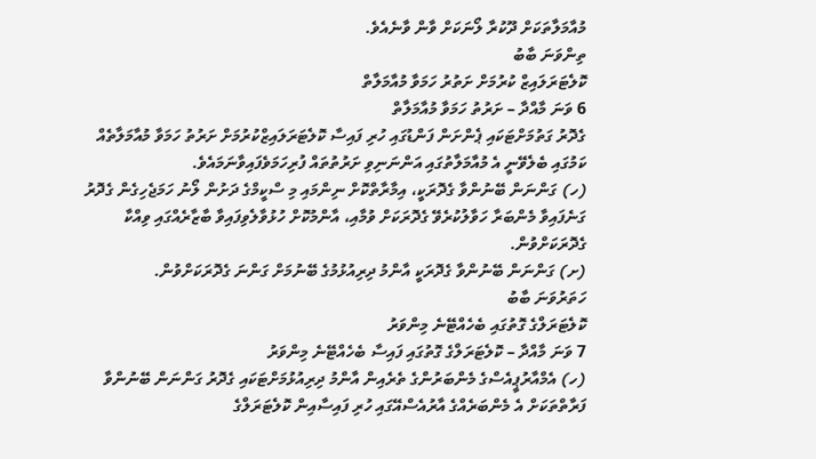މުއާމަލާތަކަށް ދޫކުރާ ލޯނަކަށް ވާން ވާނެއެވެ.
ތިންވަނަ ބާބު
ކޮލެޓަރަލައިޒް ކުރުމަށް ށަތުރު ހަމަވާ މުއާމަލާތް
6 ވަނަ މާއްދާ – ށަރުތު ހަމަވާ މުއާމަލާތް
ގެދޮރު ގަތުމަށްޓަކައި ޕެންށަން ފަންޑުގައި ހުރި ފައިސާ ކޮލެޓަރަލައިޒްކުރުމަށް ށަރުތު ހަމަވާ މުއާމަލާތެއް ކަމުގައި ބެލެވޭނީ އެ މުއާމަލާތުގައި އަންނަނިވި ށަރުތުތައް ފުރިހަމަވެފައިވާނަމައެވެ.
(ހ) ގަންނަން ބޭނުންވާ ގެދޮރަކީ، އިމާރާތްކޮށް ނިންމައި މި ސްކީމްގެ ދަށުން ލޯނު ހަމަޖެހިގެން ގެދޮރު ގަނެފައިވާ މެންބަރާ ހަވާލުކުރެވޭ ގެދޮރަކަށް ވުމާއި، އާންމުކޮށް ހުޅުވާލެވިފައިވާ ބާޒާރެއްގައި ވިއްކާ ގެދޮރަކަށްވުން.
(ށ) ގަންނަން ބޭނުންވާ ގެދޮރަކީ އާންމު ދިރިއުޅުމުގެ ބޭނުމަށް ގަންނަ ގެދޮރަކަށްވުން.
ހަތަރުވަނަ ބާބު
ކޮލެޓަރަލްގެ ގޮތުގައި ބެހެއްޓޭނެ މިންވަރު
7 ވަނަ މާއްދާ – ކޮލެޓަރަލްގެ ގޮތުގައި ފައިސާ ބެހެއްޓޭނެ މިންވަރު
(ހ) އެމްއާރުޕީއެސްގެ މެންބަރުންގެ ތެރެއިން އާންމު ދިރިއުޅުމަށްޓަކައި ގެދޮރު ގަންނަން ބޭނުންވާ ފަރާތްތަކަށް އެ މެންބަރެއްގެ އާރުއެސްއޭގައި ހުރި ފައިސާއިން ކޮލެޓަރަލްގެ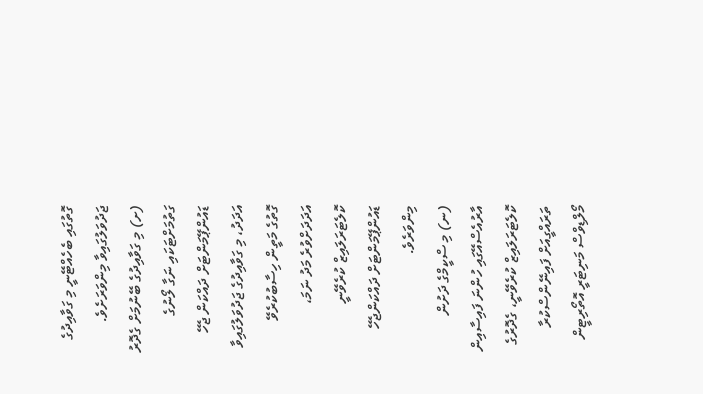ގޮތުގައި ބެހެއްޓޭނީ މި ގަވާއިދުގެ ޖަދުވަލުގައިވާ މިންވަރަށެވެ.
(ށ) މި ގަވާއިދުގެ ބޭނުމަށް ގެދޮރު ގަތުމަށްޓަކައި ނަގާ ލޯނުގެ ޑައުންޕޭމަންޓަށް ދައްކަން ޖެހޭ އަދަދު، މި ގަވާއިދުގެ ޖަދުވަލުގައިވާ ގޮތުގެ މަތީން ހިސާބުކުރެވޭ އަދަދަށްވުރެ މަދު ނަމަ، ކޮލެޓަރަލައިޒް ކުރެވޭނީ ޑައުންޕޭމަންޓަށް ދައްކަންޖެހޭ މިންވަރެވެ.
(ނ) މި ސްކީމްގެ ދަށުން އާރުއެސްއޭގައި ހުންނަ ފައިސާއިން ކޮލެޓަރަލައިޒް ކުރެވޭނީ، ގެދޮރުގެ ތަރައްގީއަށް ފައިނޭންސްކުރާ މޯލްޑިވްސް މަނިޓަރީ އޮތޯރިޓީން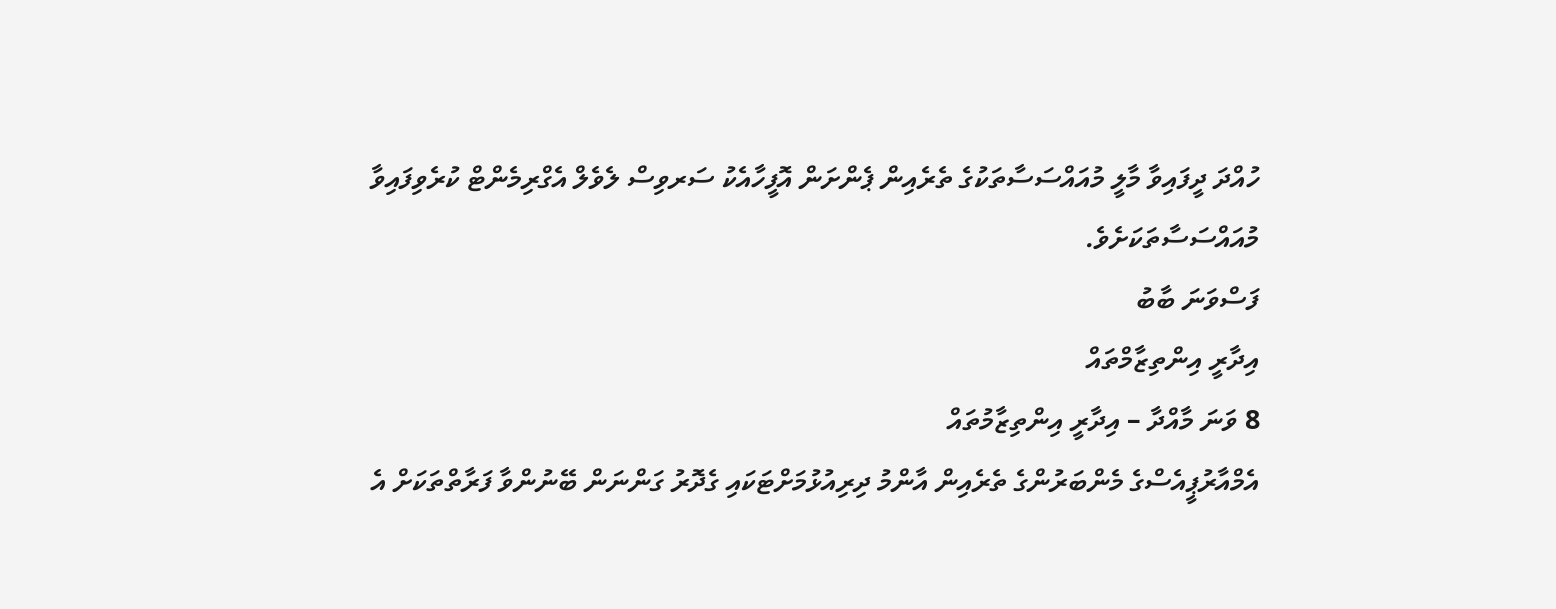ހުއްދަ ދީފައިވާ މާލީ މުއައްސަސާތަކުގެ ތެރެއިން ޕެންށަން އޮފީހާއެކު ސަރވިސް ލެވެލް އެގްރިމެންޓް ކުރެވިފައިވާ މުއައްސަސާތަކަށެވެ.
ފަސްވަނަ ބާބު
އިދާރީ އިންތިޒާމްތައް
8 ވަނަ މާއްދާ – އިދާރީ އިންތިޒާމުތައް
އެމްއާރުޕީއެސްގެ މެންބަރުންގެ ތެރެއިން އާންމު ދިރިއުޅުމަށްޓަކައި ގެދޮރު ގަންނަން ބޭނުންވާ ފަރާތްތަކަށް އެ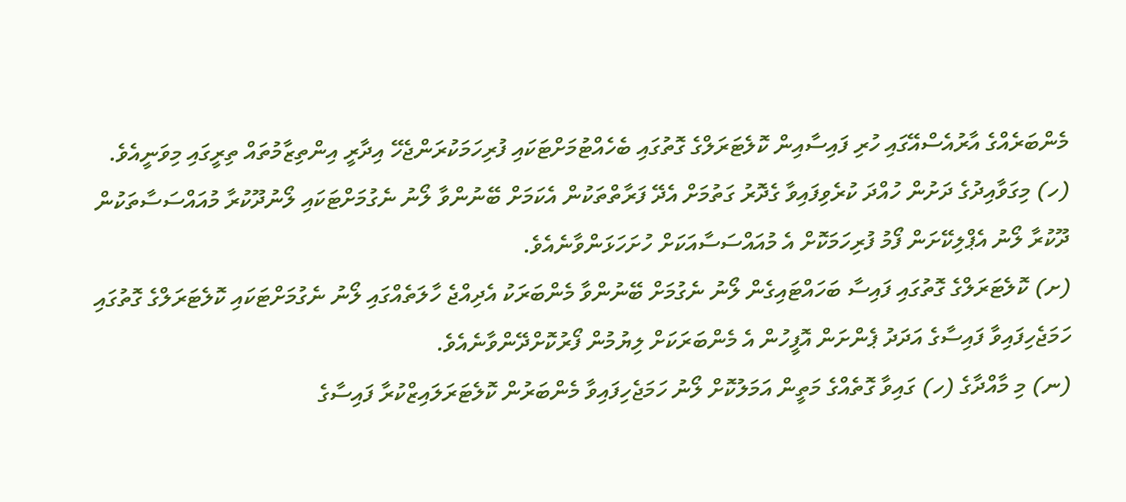މެންބަރެއްގެ އާރުއެސްއޭގައި ހުރި ފައިސާއިން ކޮލެޓަރަލްގެ ގޮތުގައި ބެހެއްޓުމަށްޓަކައި ފުރިހަމަކުރަންޖެހޭ އިދާރީ އިންތިޒާމުތައް ތިރީގައި މިވަނީއެވެ.
(ހ) މިގަވާއިދުގެ ދަށުން ހުއްދަ ކުރެވިފައިވާ ގެދޮރު ގަތުމަށް އެދޭ ފަރާތްތަކުން އެކަމަށް ބޭނުންވާ ލޯނު ނެގުމަށްޓަކައި ލޯނުދޫކުރާ މުއައްސަސާތަކުން ދޫކުރާ ލޯނު އެޕްލިކޭށަން ފޯމު ފުރިހަމަކޮށް އެ މުއައްސަސާއަކަށް ހުށަހަޅަންވާނެއެވެ.
(ށ) ކޮލެޓަރަލްގެ ގޮތުގައި ފައިސާ ބަހައްޓައިގެން ލޯނު ނެގުމަށް ބޭނުންވާ މެންބަރަކު އެދިއްޖެ ހާލަތެއްގައި ލޯނު ނެގުމަށްޓަކައި ކޮލެޓަރަލްގެ ގޮތުގައި ހަމަޖެހިފައިވާ ފައިސާގެ އަދަދު ޕެންށަން އޮފީހުން އެ މެންބަރަކަށް ލިޔުމުން ފޯރުކޮށްދޭންވާނެއެވެ.
(ނ) މި މާއްދާގެ (ހ) ގައިވާ ގޮތެއްގެ މަތީން އަމަލުކޮށް ލޯނު ހަމަޖެހިފައިވާ މެންބަރުން ކޮލެޓަރަލައިޒްކުރާ ފައިސާގެ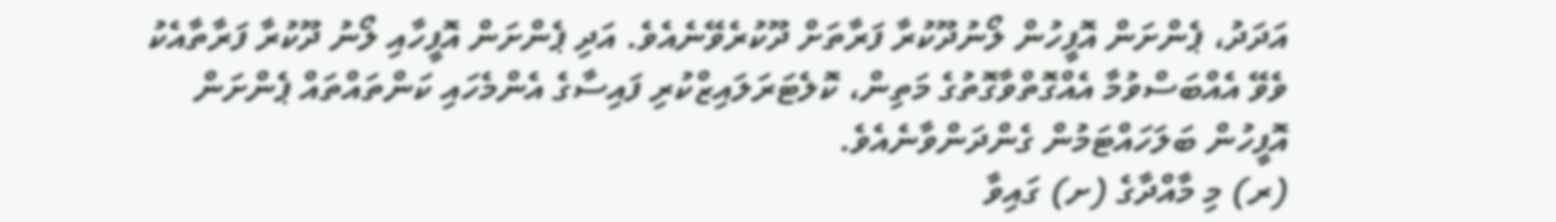އަދަދު، ޕެންށަން އޮފީހުން ލޯނުދޫކުރާ ފަރާތަށް ދޫކުރެވޭނެއެވެ. އަދި ޕެންށަން އޮފީހާއި ލޯނު ދޫކުރާ ފަރާތާއެކު ވެވޭ އެއްބަސްވުމާ އެއްގޮތްވާގޮތުގެ މަތިން، ކޮލެޓަރަލައިޒްކުރި ފައިސާގެ އެންމެހައި ކަންތައްތައް ޕެންށަން އޮފީހުން ބަލަހައްޓަމުން ގެންދަންވާނެއެވެ.
(ރ) މި މާއްދާގެ (ށ) ގައިވާ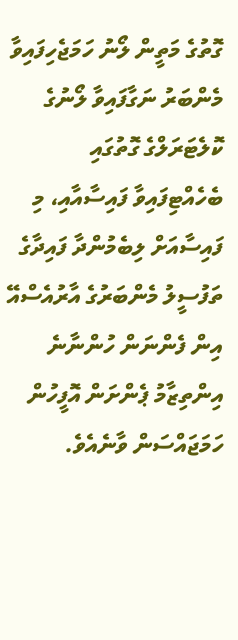ގޮތުގެ މަތީން ލޯނު ހަމަޖެހިފައިވާ މެންބަރު ނަގާފައިވާ ލޯނުގެ ކޮލެޓަރަލްގެ ގޮތުގައި ބެހެއްޓިފައިވާ ފައިސާއާއި، މި ފައިސާއަށް ލިބެމުންދާ ފައިދާގެ ތަފުސީލު މެންބަރުގެ އާރުއެސްއޭ އިން ފެންނަން ހުންނާނެ އިންތިޒާމު ޕެންށަން އޮފީހުން ހަމަޖައްސަން ވާނެއެވެ.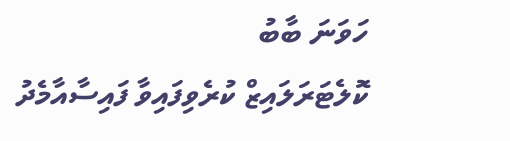ހަވަނަ ބާބު
ކޮލެޓަރަލައިޒް ކުރެވިފައިވާ ފައިސާއާމެދު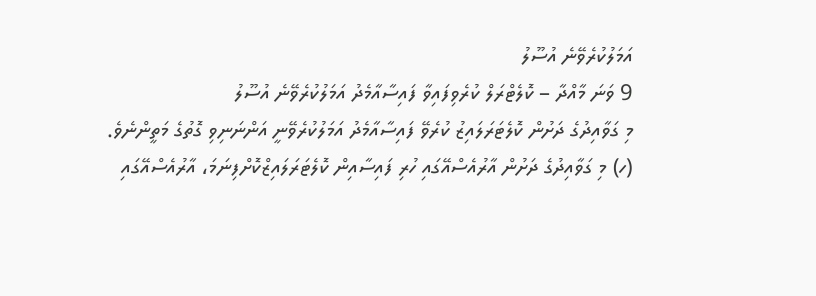އަމަލުކުރެވޭނެ އުސޫލު
9 ވަނަ މާއްދާ – ކޮލެޓްރަލް ކުރެވިފައިވާ ފައިސާއާމެދު އަމަލުކުރެވޭނެ އުސޫލު
މި ގަވާއިދުގެ ދަށުން ކޮލެޓަރަލައިޒު ކުރެވޭ ފައިސާއާމެދު އަމަލުކުރެވޭނީ އަންނަނިވި ގޮތުގެ މަތީންނެވެ.
(ހ) މި ގަވާއިދުގެ ދަށުން އާރުއެސްއޭގައި ހުރި ފައިސާއިން ކޮލެޓަރަލައިޒްކޮށްފިނަމަ، އާރުއެސްއޭގައި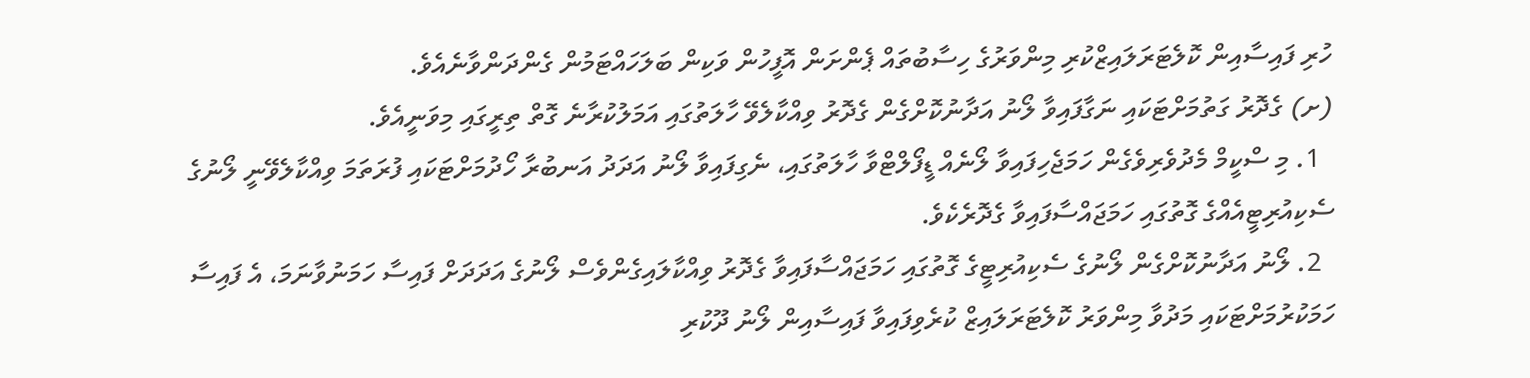ހުރި ފައިސާއިން ކޮލެޓަރަލައިޒްކުރި މިންވަރުގެ ހިސާބުތައް ޕެންށަން އޮފީހުން ވަކިން ބަލަހައްޓަމުން ގެންދަންވާނެއެވެ.
(ށ) ގެދޮރު ގަތުމަށްޓަކައި ނަގާފައިވާ ލޯނު އަދާނުކޮށްގެން ގެދޮރު ވިއްކާލެވޭ ހާލަތުގައި އަމަލުކުރާނެ ގޮތް ތިރީގައި މިވަނީއެވެ.
  1. މި ސްކީމް މެދުވެރިވެގެން ހަމަޖެހިފައިވާ ލޯނެއް ޑީފޯލްޓްވާ ހާލަތުގައި، ނެގިފައިވާ ލޯނު އަދަދު އަނބުރާ ހޯދުމަށްޓަކައި ފުރަތަމަ ވިއްކާލެވޭނީ ލޯނުގެ ސެކިއުރިޓީއެއްގެ ގޮތުގައި ހަމަޖައްސާފައިވާ ގެދޮރެކެވެ.
  2. ލޯނު އަދާނުކޮށްގެން ލޯނުގެ ސެކިއުރިޓީގެ ގޮތުގައި ހަމަޖައްސާފައިވާ ގެދޮރު ވިއްކާލައިގެންވެސް ލޯނުގެ އަދަދަށް ފައިސާ ހަމަނުވާނަމަ، އެ ފައިސާ ހަމަކުރުމަށްޓަކައި މަދުވާ މިންވަރު ކޮލެޓަރަލައިޒް ކުރެވިފައިވާ ފައިސާއިން ލޯނު ދޫކުރި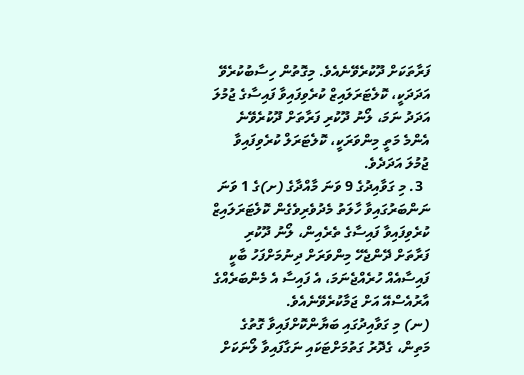ފަރާތަކަށް ދޫކުރެވޭނެއެވެ. މިގޮތުން ހިސާބުކުރެވޭ އަދަދަކީ، ކޮލެޓަރަލައިޒް ކުރެވިފައިވާ ފައިސާގެ ޖުމުލަ އަދަދު ނަމަ، ލޯނު ދޫކުރި ފަރާތަށް ދޫކުރެވޭނެ އެންމެ މަތީ މިންވަރަކީ، ކޮލެޓަރަލް ކުރެވިފައިވާ ޖުމުލަ އަދަދެވެ.
  3. މި ގަވާއިދުގެ 9 ވަނަ މާއްދާގެ (ށ)ގެ 1 ވަނަ ނަންބަރުގައިވާ ހާލަތު މެދުވެރިވެގެން ކޮލެޓަރަލައިޒް ކުރެވިފައިވާ ފައިސާގެ ތެރެއިން، ލޯނު ދޫކުރި ފަރާތަށް ދޭންޖެހޭ މިންވަރަށް ދިނުމަށްފަހު ބާކީ ފައިސާއެއް ހުރެއްޖެނަމަ، އެ ފައިސާ އެ މެންބަރެއްގެ އާރުއެސްއޭ އަށް ޖަމާކުރެވޭނެއެވެ.
(ނ) މި ގަވާއިދުގައި ބަޔާންކޮށްފައިވާ ގޮތުގެ މަތިން، ގެދޮރު ގަތުމަށްޓަކައި ނަގާފައިވާ ލޯނަކަށް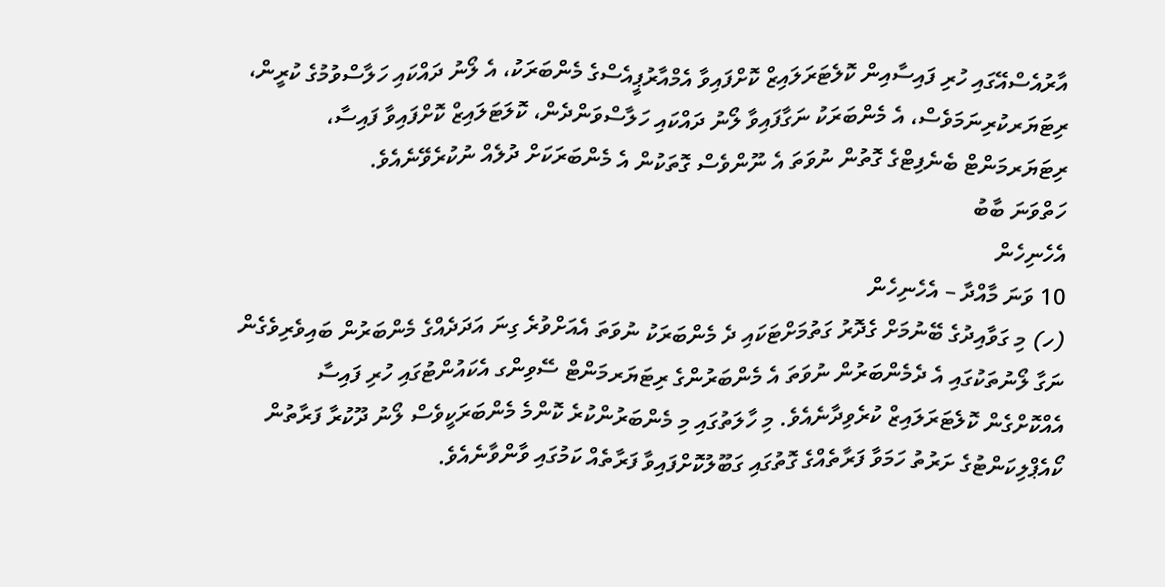އާރުއެސްއޭގައި ހުރި ފައިސާއިން ކޮލެޓަރަލައިޒް ކޮށްފައިވާ އެމްއާރުޕީއެސްގެ މެންބަރަކު، އެ ލޯނު ދައްކައި ހަލާސްވުމުގެ ކުރީން، ރިޓަޔަރކުރިނަމަވެސް، އެ މެންބަރަކު ނަގާފައިވާ ލޯނު ދައްކައި ހަލާސްވަންދެން، ކޮލަޓަލައިޒް ކޮށްފައިވާ ފައިސާ، ރިޓަޔަރމަންޓް ބެނެފިޓްގެ ގޮތުން ނުވަތަ އެ ނޫންވެސް ގޮތަކުން އެ މެންބަރަކަށް ދުލެއް ނުކުރެވޭނެއެވެ.
ހަތްވަނަ ބާބު
އެހެނިހެން
10 ވަނަ މާއްދާ – އެހެނިހެން
(ހ) މި ގަވާއިދުގެ ބޭނުމަށް ގެދޮރު ގަތުމަށްޓަކައި ދެ މެންބަރަކު ނުވަތަ އެއަށްވުރެ ގިނަ އަދަދެއްގެ މެންބަރުން ބައިވެރިވެގެން ނަގާ ލޯނުތަކުގައި އެ ދެމެންބަރުން ނުވަތަ އެ މެންބަރުންގެ ރިޓަޔަރމަންޓް ސޭވިންގ އެކައުންޓުގައި ހުރި ފައިސާ އެއްކޮށްގެން ކޮލެޓަރަލައިޒް ކުރެވިދާނެއެވެ. މި ހާލަތުގައި މި މެންބަރުންކުރެ ކޮންމެ މެންބަރަކީވެސް ލޯނު ދޫކުރާ ފަރާތުން ކޯއެޕްލިކަންޓުގެ ށަރުތު ހަމަވާ ފަރާތެއްގެ ގޮތުގައި ގަބޫލުކޮށްފައިވާ ފަރާތެއް ކަމުގައި ވާންވާނެއެވެ.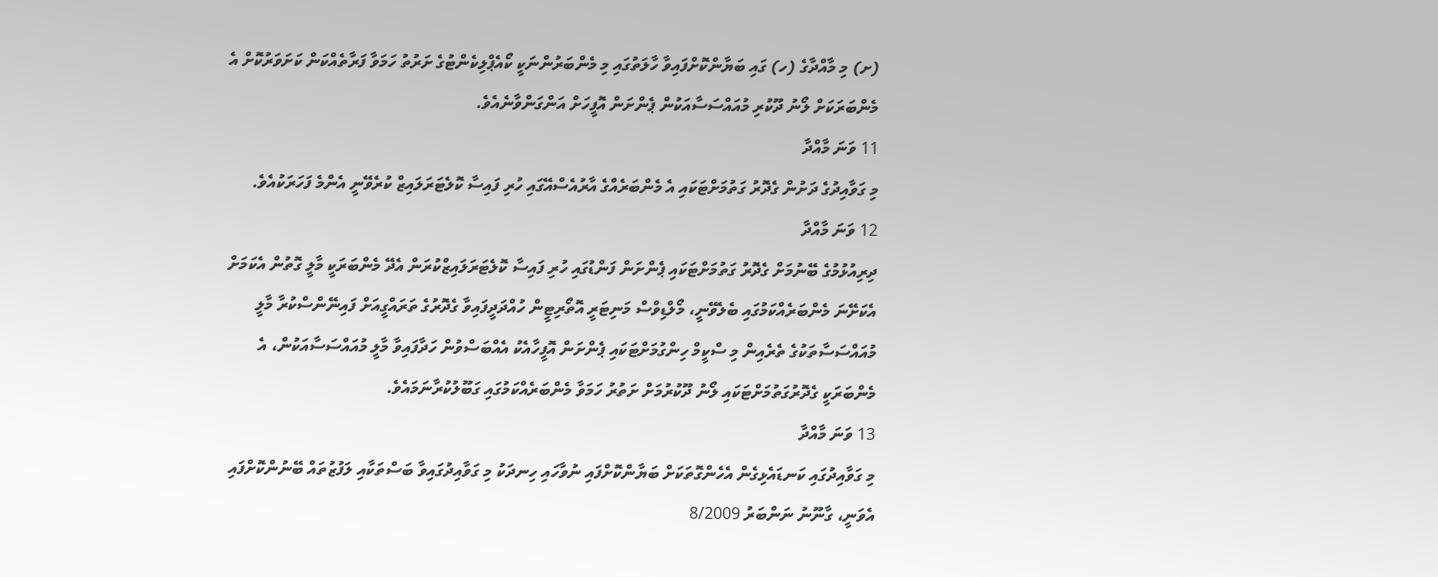(ށ) މި މާއްދާގެ (ހ) ގައި ބަޔާންކޮށްފައިވާ ހާލަތުގައި މި މެންބަރުންނަކީ ކޯއެޕްލިކެންޓުގެ ށަރުތު ހަމަވާ ފަރާތެއްކަން ކަށަވަރުކޮށް އެ މެންބަރަކަށް ލޯނު ދޫކުރި މުއައްސަސާއަކުން ޕެންށަން އޮފީހަށް އަންގަންވާނެއެވެ.
11 ވަނަ މާއްދާ
މި ގަވާއިދުގެ ދަށުން ގެދޮރު ގަތުމަށްޓަކައި އެ މެންބަރެއްގެ އާރުއެސްއޭގައި ހުރި ފައިސާ ކޮލެޓަރަލައިޒް ކުރެވޭނީ އެންމެ ފަހަރަކުއެވެ.
12 ވަނަ މާއްދާ
ދިރިއުޅުމުގެ ބޭނުމަށް ގެދޮރު ގަތުމަށްޓަކައި ޕެންށަން ފަންޑުގައި ހުރި ފައިސާ ކޮލެޓަރަލައިޒްކުރަން އެދޭ މެންބަރަކީ މާލީ ގޮތުން އެކަމަށް އެކަށޭނަ މެންބަރެއްކަމުގައި ބެލެވޭނީ، މޯލްޑިވްސް މަނިޓަރީ އޮތޯރިޓީން ހުއްދަދީފައިވާ ގެދޮރުގެ ތަރައްގީއަށް ފައިނޭންސްކުރާ މާލީ މުއައްސަސާތަކުގެ ތެރެއިން މި ސްކީމް ހިންގުމަށްޓަކައި ޕެންށަން އޮފީހާއެކު އެއްބަސްވުން ހަދާފައިވާ މާލީ މުއައްސަސާއަކުން، އެ މެންބަރަކީ ގެދޮރުގަތުމަށްޓަކައި ލޯނު ދޫކުރުމަށް ށަތުރު ހަމަވާ މެންބަރެއްކަމުގައި ގަބޫލުކުރާނަމައެވެ.
13 ވަނަ މާއްދާ
މި ގަވާއިދުގައި ކަނޑައެޅިގެން އެހެންގޮތަކަށް ބަޔާންކޮށްފައި ނުވާހައި ހިނދަކު މި ގަވާއިދުގައިވާ ބަސްތަކާއި ލަފުޒުތައް ބޭނުންކޮށްފައި އެވަނީ، ގާނޫނު ނަންބަރު 8/2009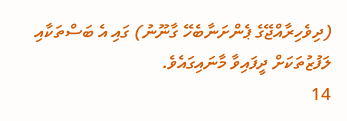(ދިވެހިރާއްޖޭގެ ޕެންށަނާބެހޭ ގާނޫނު) ގައި އެ ބަސްތަކާއި ލަފުޒުތަކަށް ދީފައިވާ މާނައިގައެވެ.
14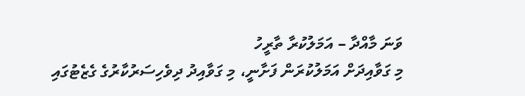ވަނަ މާއްދާ – އަމަލުކުރާ ތާރީހު
މި ގަވާއިދަށް އަމަލުކުރަން ފަށާނީ، މި ގަވާއިދު ދިވެހިސަރުކާރުގެ ގެޒެޓުގައި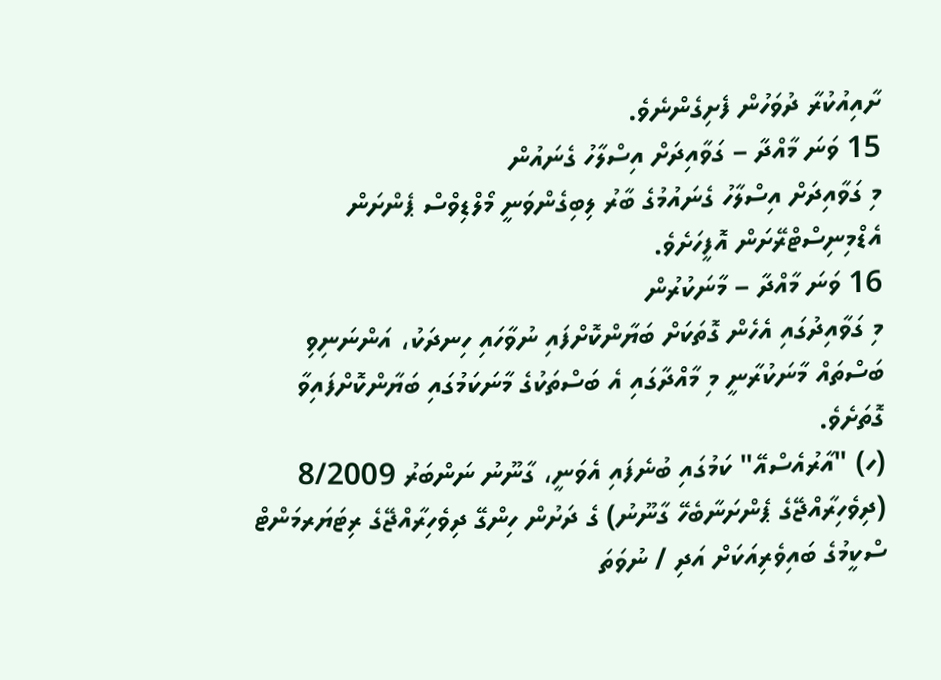ށާއިއުކުރާ ދުވަހުން ފެށިގެންނެވެ.
15 ވަނަ މާއްދާ – ގަވާއިދަށް އިސްލާހު ގެނައުން
މި ގަވާއިދަށް އިސްލާހު ގެނައުމުގެ ބާރު ލިބިގެންވަނީ މޯލްޑިވްސް ޕެންށަން އެޑްމިނިސްޓްރޭށަން އޮފީހަށެވެ.
16 ވަނަ މާއްދާ – މާނަކުރުން
މި ގަވާއިދުގައި އެހެން ގޮތަކަށް ބަޔާންކޮށްފައި ނުވާހައި ހިނދަކު، އަންނަނިވި ބަސްތައް މާނަކުރާނީ މި މާއްދާގައި އެ ބަސްތަކުގެ މާނަކަމުގައި ބަޔާންކޮށްފައިވާ ގޮތަށެވެ.
(ހ) "އާރުއެސްއޭ" ކަމުގައި ބުނެފައި އެވަނީ، ގާނޫނު ނަންބަރު 8/2009 (ދިވެހިރާއްޖޭގެ ޕެންށަނާބެހޭ ގާނޫނު) ގެ ދަށުން ހިންގޭ ދިވެހިރާއްޖޭގެ ރިޓަޔަރމަންޓް ސްކީމުގެ ބައިވެރިއަކަށް އަދި / ނުވަތަ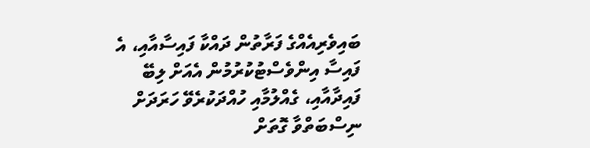ބައިވެރިއެއްގެ ފަރާތުން ދައްކާ ފައިސާއާއި، އެ ފައިސާ އިންވެސްޓުކުރުމުން އެއަށް ލިބޭ ފައިދާއާއި، ގެއްލުމާއި ހުއްދަކުރެވޭ ހަރަދަށް ނިސްބަތްވާ ގޮތަށް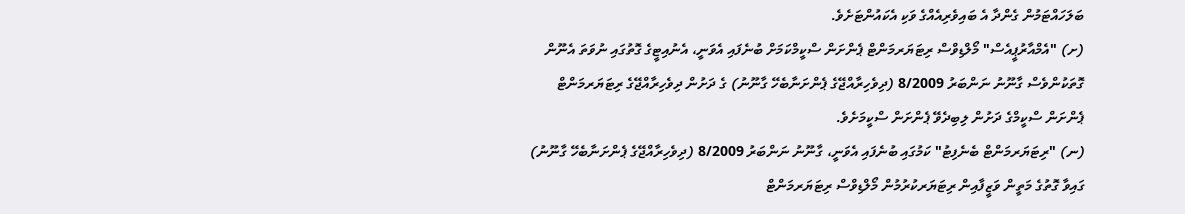ބަލަހައްޓަމުން ގެންދާ އެ ބައިވެރިއެއްގެ ވަކި އެކައުންޓަށެވެ.
(ށ) "އެމްއާރުޕީއެސް" މޯލްޑިވްސް ރިޓަޔަރމަންޓް ޕެންށަން ސްކީމްކަމަށް ބުނެފައި އެވަނީ، އެނުއިޓީގެ ގޮތުގައި ނުވަތަ އެނޫން ގޮތަކުންވެސް ގާނޫނު ނަންބަރު 8/2009 (ދިވެހިރާއްޖޭގެ ޕެންށަނާބެހޭ ގާނޫނު) ގެ ދަށުން ދިވެހިރާއްޖޭގެ ރިޓަޔަރމަންޓް ޕެންށަން ސްކީމްގެ ދަށުން ލިބިދެވޭ ޕެންށަން ސްކީމަށެވެ.
(ނ) "ރިޓަޔަރމަންޓް ބެނެފިޓު" ކަމުގައި ބުނެފައި އެވަނީ، ގާނޫނު ނަންބަރު 8/2009 (ދިވެހިރާއްޖޭގެ ޕެންށަނާބެހޭ ގާނޫނު) ގައިވާ ގޮތުގެ މަތީން ވަޒީފާއިން ރިޓަޔަރކުރުމުން މޯލްޑިވްސް ރިޓަޔަރމަންޓް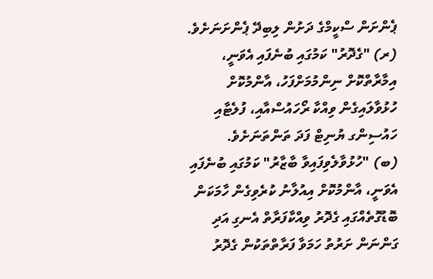ޕެންށަން ސްކީމްގެ ދަށުން ލިބިދޭ ޕެންށަނަށެވެ.
(ރ) "ގެދޮރު" ކަމުގައި ބުނެފައި އެވަނީ، އިމާރާތްކޮށް ނިންމުމަށްފަހު، އާންމުކޮށް ހުޅުވާލައިގެން ވިއްކާ ރޯހައުސްއާއި، ފުލެޓާއި ހައުސިންގ ޔުނިޓް ފަދަ ތަންތަނަށެވެ.
(ބ) "ހުޅުވާލެވިފައިވާ ބާޒާރު" ކަމުގައި ބުނެފައި އެވަނީ، އާންމުކޮށް އިއުލާނު ކުރެވިގެން ހާމަކަން ބޮޑުގޮތެއްގައި ގެދޮރު ވިއްކާފަރާތް އެނގި އަދި ގަންނަން ށަރުތު ހަމަވާ ފަރާތްތަކުން ގެދޮރު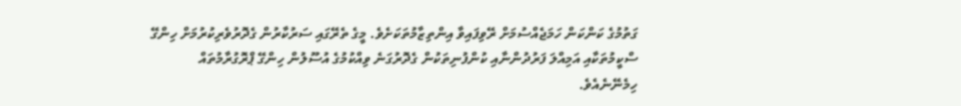ގަތުމުގެ ކަންކަން ހަމަޖެއްސުމަށް ރޭވިފައިވާ އިންތިޒާމުތަކަށެވެ. މީގެ ތެރޭގައި ސަރުކާރުން ގެދޮރުވެރިކުރުމަށް ހިންގޭ ސްކީމުތަކާއި އަމިއްލަ ފަރުދުންނާއި ކުންފުނިތަކުން ގެދޮރުގަނެ ވިއްކުމުގެ އުސޫލުން ހިންގޭ ޕްރޮގުރާމުތައް ހިމެނޭނެއެވެ.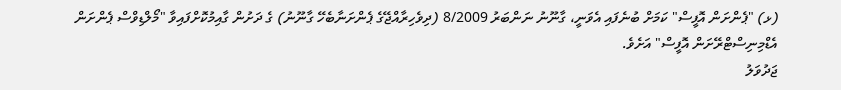(ޅ) "ޕެންށަން އޮފީސް" ކަމަށް ބުނެފައި އެވަނީ، ގާނޫނު ނަންބަރު 8/2009 (ދިވެހިރާއްޖޭގެ ޕެންށަނާބެހޭ ގާނޫނު) ގެ ދަށުން ގާއިމުކޮށްފައިވާ "މޯލްޑިވްސް ޕެންށަން އެޑްމިނިސްޓްރޭށަން އޮފީސް" އަށެވެ.
ޖަދުވަލު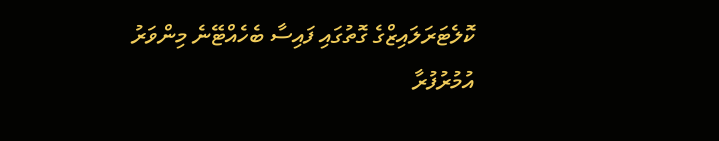ކޮލެޓަރަލައިޒްގެ ގޮތުގައި ފައިސާ ބެހެއްޓޭނެ މިންވަރު
އުމުރުފުރާ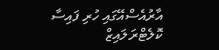އާރުއެސްއޭގައި ހުރި ފައިސާ ކޮލެޓްރަލައިޒް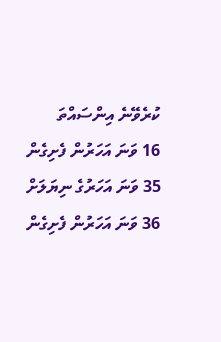ކުރެވޭނެ އިންސައްތަ
16 ވަނަ އަހަރުން ފެށިގެން 35 ވަނަ އަހަރުގެ ނިޔަލަށް
36 ވަނަ އަހަރުން ފެށިގެން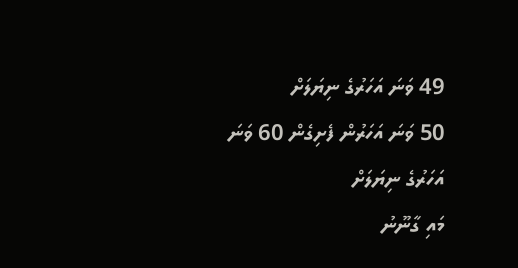49 ވަނަ އަހަރުގެ ނިޔަލަށް
50 ވަނަ އަހަރުން ފެށިގެން 60 ވަނަ އަހަރުގެ ނިޔަލަށް
މައި ގާނޫނު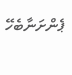ޕެންށަނާބެހޭ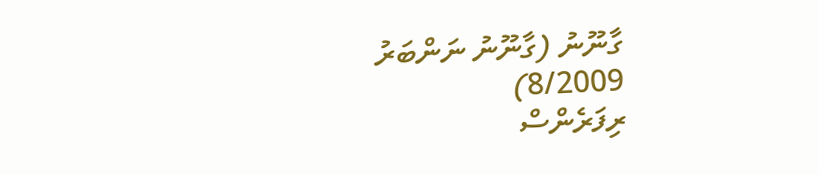ގާނޫނު (ގާނޫނު ނަންބަރު 8/2009)
ރިފަރެންސް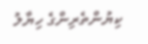ކިޔުންތެރިންގެ ހިޔާލު